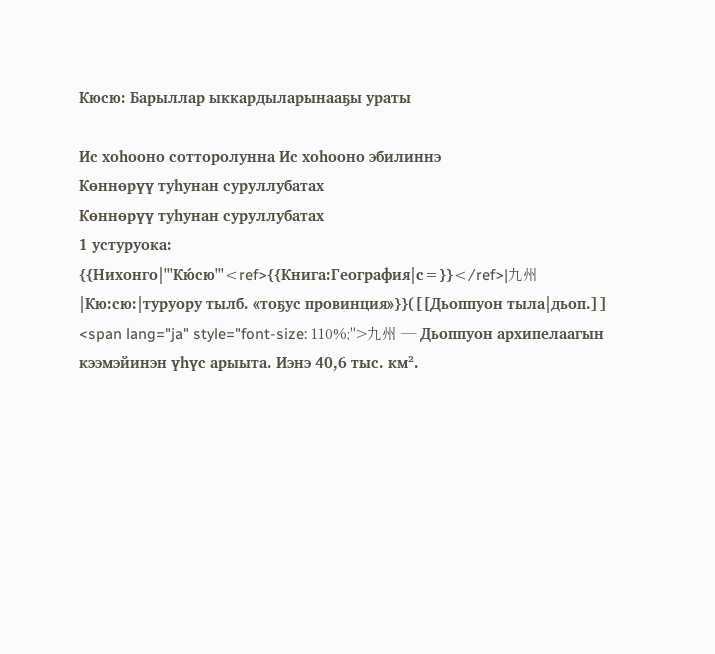Кюсю: Барыллар ыккардыларынааҕы ураты

Ис хоһооно сотторолунна Ис хоһооно эбилиннэ
Көннөрүү туһунан суруллубатах
Көннөрүү туһунан суруллубатах
1 устуруока:
{{Нихонго|'''Кю́сю'''<ref>{{Книга:География|с=}}</ref>|九州|Кю:сю:|туруору тылб. «тоҕус провинция»}}([[Дьоппуон тыла|дьоп.]] <span lang="ja" style="font-size: 110%;">九州 — Дьоппуон архипелаагын кээмэйинэн үһүс арыыта. Иэнэ 40,6 тыс. км².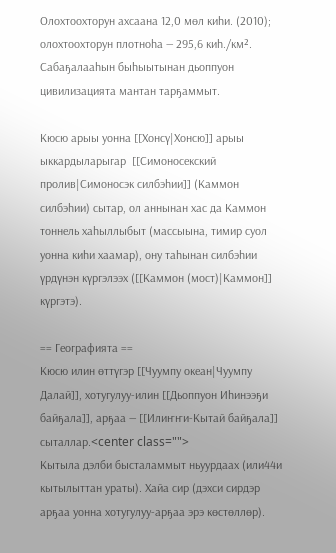Олохтоохторун ахсаана 12,0 мөл киһи. (2010); олохтоохторун плотноһа — 295,6 киһ./км². Сабаҕалааһын быһыытынан дьоппуон цивилизацията мантан тарҕаммыт.

Кюсю арыы уонна [[Хонсү|Хонсю]] арыы ыккардыларыгар  [[Симоносекский пролив|Симоносэк силбэһии]] (Каммон силбэһии) сытар, ол аннынан хас да Каммон тоннель хаһыллыбыт (массыына, тимир суол уонна киһи хаамар), ону таһынан силбэһии үрдүнэн күргэлээх ([[Каммон (мост)|Каммон]] күргэтэ).

== Географията ==
Кюсю илин өттүгэр [[Чуумпу океан|Чуумпу Далай]], хотугулуу-илин [[Дьоппуон Иһинээҕи байҕала]], арҕаа — [[Илиҥҥи-Кытай байҕала]] сыталлар.<center class="">
Кытыла дэлби бысталаммыт ньуурдаах (или44и кытылыттан ураты). Хайа сир (дэхси сирдэр арҕаа уонна хотугулуу-арҕаа эрэ көстөллөр).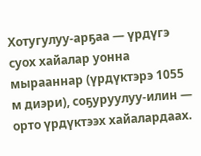Хотугулуу-арҕаа — үрдүгэ суох хайалар уонна мырааннар (үрдүктэрэ 1055 м диэри), соҕуруулуу-илин — орто үрдүктээх хайалардаах.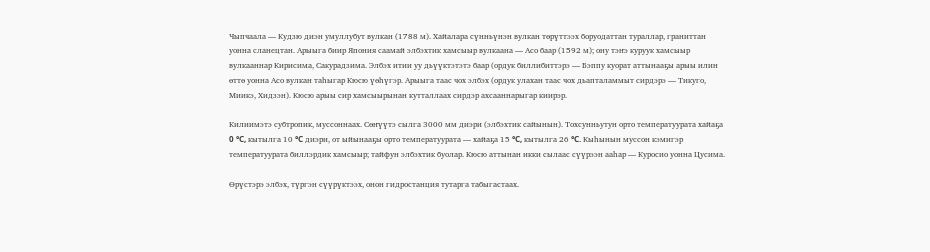Чыпчаала — Кудзю диэн умуллубут вулкан (1788 м). Хайалара сүнньүнэн вулкан төрүттээх боруодаттан тураллар, граниттан уонна сланецтан. Арыыга биир Япония саамай элбэхтик хамсыыр вулкаана — Асо баар (1592 м); ону тэҥэ куруук хамсыыр вулкааннар Кирисима, Сакурадзима. Элбэх итии уу дьүүктэтэтэ баар (ордук биллибиттэрэ — Бэппу куорат аттынааҕы арыы илин өттө уонна Асо вулкан таһыгар Кюсю үөһүгэр. Арыыга таас чох элбэх (ордук улахан таас чох дьапталаммыт сирдэрэ — Тикуго, Миикэ, Хидзэн). Кюсю арыы сир хамсыырынан кутталлаах сирдэр ахсааннарыгар киирэр.

Килиимэтэ субтропик, муссоннаах. Сөҥүүтэ сылга 3000 мм диэри (элбэхтик сайынын). Тохсунньутун орто температуурата хайаҕа 0 °C, кытылга 10 °C диэри, от ыйынааҕы орто температуурата — хайаҕа 15 °C, кытылга 26 °C. Кыһынын муссон кэмигэр температуурата биллэрдик хамсыыр; тайфун элбэхтик буолар. Кюсю аттынан икки сылаас сүүрээн ааһар — Куросио уонна Цусима.

Өрүстэрэ элбэх, түргэн сүүрүктээх, онон гидростанция тутарга табыгастаах.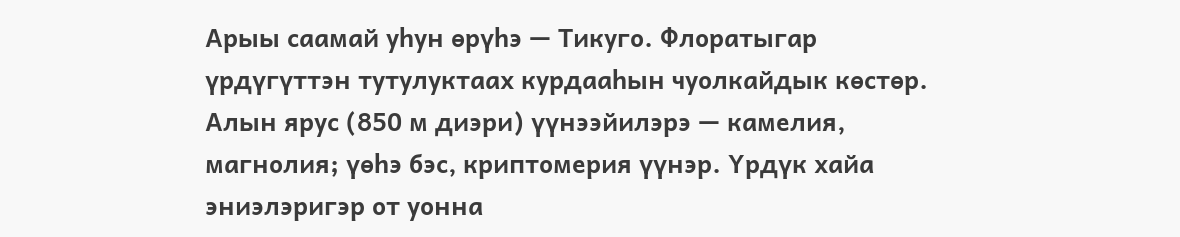Арыы саамай уһун өрүһэ — Тикуго. Флоратыгар үрдүгүттэн тутулуктаах курдааһын чуолкайдык көстөр. Алын ярус (850 м диэри) үүнээйилэрэ — камелия, магнолия; үөһэ бэс, криптомерия үүнэр. Үрдүк хайа эниэлэригэр от уонна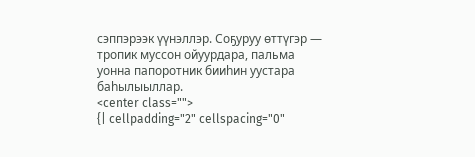сэппэрээк үүнэллэр. Соҕуруу өттүгэр — тропик муссон ойуурдара, пальма уонна папоротник бииһин уустара баһылыыллар.
<center class="">
{| cellpadding="2" cellspacing="0"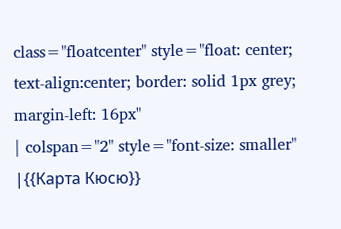class="floatcenter" style="float: center; text-align:center; border: solid 1px grey; margin-left: 16px"
| colspan="2" style="font-size: smaller" |{{Карта Кюсю}}